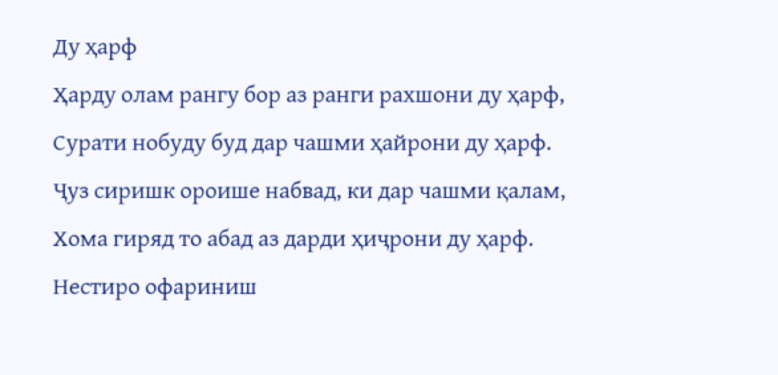Ду ҳарф
Ҳарду олам рангу бор аз ранги рахшони ду ҳарф,
Сурати нобуду буд дар чашми ҳайрони ду ҳарф.
Ҷуз сиришк ороише набвад, ки дар чашми қалам,
Хома гиряд то абад аз дарди ҳиҷрони ду ҳарф.
Нестиро офариниш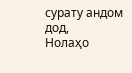сурату андом дод,
Нолаҳо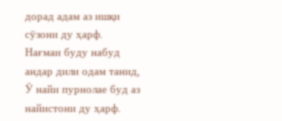дорад адам аз ишқи сӯзони ду ҳарф.
Нағмаи буду набуд андар дили одам танид,
Ӯ найи пурнолае буд аз найистони ду ҳарф.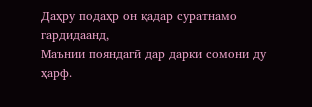Даҳру подаҳр он қадар суратнамо гардидаанд,
Маънии пояндагӣ дар дарки сомони ду ҳарф.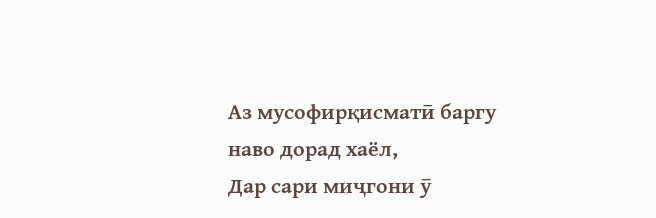Аз мусофирқисматӣ баргу наво дорад хаёл,
Дар сари миҷгони ӯ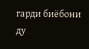гарди биёбони ду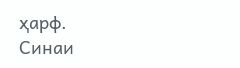ҳарф.
Синаи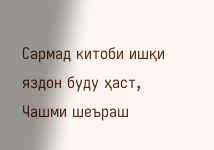Сармад китоби ишқи яздон буду ҳаст,
Чашми шеъраш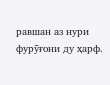равшан аз нури фурӯғони ду ҳарф.